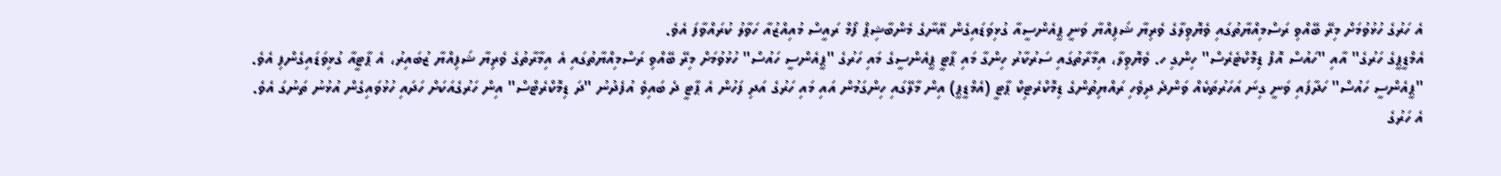އެ ހަރުގެ ހުޅުވުމަށް މިރޭ ބޭއްވި ރަސްމިއްޔާތުގައި ވެޔޮވިލާގެ ވެރިޔާ ޝަފިއްޔާ ވަނީ ޕީއެންސީއާ ގުޅިވަޑައިގެން އޭނާގެ މެންބާޝިޕް ފޯމް ރައީސް މުއިއްޒުއާ ހަވާލު ކުރައްވާފަ އެވެ.
އެމްޑީޕީގެ ހަރުގެ" އާއި "ހައުސް އޮފް ޑިމޮކްޓެރެސް" ހިންގި ހ. ވެޔޮވިލާ، އިމާރާތުގައި ސަރުކާރު ހިންގާ މައި ޕާޓީ ޕީއެންސީގެ މައި ހަރުގެ "ޕީއެންސީ ހައުސް" ހުޅުވުމަށް މިރޭ ބޭއްވި ރަސްމިއްޔާތުގައި އެ އިމާރާތުގެ ވެރިޔާ ޝަފިއްޔާ ޒުބައިރު، އެ ޕާޓީއާ ގުޅިވަޑައިގެންފި އެވެ.
"ޕީއެންސީ ހައުސް" ހަދާފައި ވަނީ ގިނަ އަހަރުތަކެއް ވަންދެ ދިވެހި ރައްޔިތުންގެ ޑިމޮކްރެޓިކް ޕާޓީ (އެމްޑީޕީ) އިން މާލޭގައި ހިންގަމުން އައި މައި ހަރުގެ އަދި ފަހުން އެ ޕާޓީ ދެ ބައިވެ އުފެދުނު "ދަ ޑިމޮކްރެޓްސް" އިން ހަރުގެއަކަށް ހަދައި ހުޅުވައިގެން އުޅުނު ތަނުގަ އެވެ.
އެ ހަރުގެ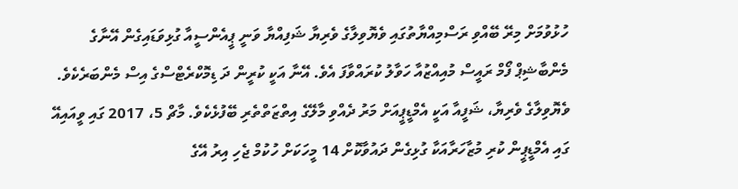ހުޅުވުމަށް މިރޭ ބޭއްވި ރަސްމިއްޔާތުގައި ވެޔޮވިލާގެ ވެރިޔާ ޝަފިއްޔާ ވަނީ ޕީއެންސީއާ ގުޅިވަޑައިގެން އޭނާގެ މެންބާޝިޕް ފޯމް ރައީސް މުއިއްޒުއާ ހަވާލު ކުރައްވާފަ އެވެ. އޭނާ އަކީ ކުރީން ދަ ޑިމޮކްރެޓްސްގެ އިސް މެންބަރެކެވެ.
ވެޔޮވިލާގެ ވެރިޔާ، ޝަފީއާ އަކީ އެމްޑީޕީއަށް މަރު ދެއްވި މާލޭގެ އިތްޒަތްތެރި ބޭފުޅެކެވެ. މާޗް 5، 2017 ގައި ވީއައިއޭ ގައި އެމްޑީޕީން ކުރި މުޒާހަރާއަކާ ގުޅިގެން ދައުވާކޮށް 14 މީހަކަށް ހުކުމް ޖެހި އިރު އޭގެ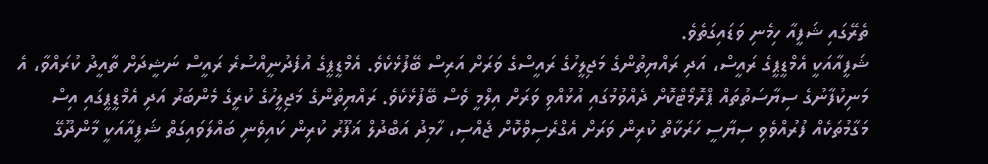ތެރޭގައި ޝަފީއާ ހިމެނި ވަޑައިގަތެވެ.
ޝަފީއާއަކީ އެމްޑީޕީގެ ރައީސް، އަދި ރައްޔިތުންގެ މަޖިލީހުގެ ރައީސްގެ ވަރަށް އަރިސް ބޭފުޅެކެވެ. އެމްޑީޕީގެ އުފެދުނީއްސުރެ ރައީސް ނަޝީދަށް ތާއީދު ކުރައްވާ، އެ މަނިކުފާނުގެ ސިޔާސަތުތައް ޕްރޮމޯޓްކޮށް ދެއްވުމުގައި އުޅުއްވި ވަރަށް އިލްމީ ވެސް ބޭފުޅެކެވެ. ރައްޔިތުންގެ މަޖިލީހުގެ ކުރީގެ މެންބަރު އަދި އެމްޑީޕީގައި އިސް މަގާމުތަކެއް ފުރުއްވެވި ސިޔާސީ ހަރަކާތް ކުރިން ވަރަށް އެގްރެސިވްކޮށް ޖެއްސި، ހާމިދު އަބްދުލް ޣަފޫރު ކުރިން ކައިވެނި ބައްލަވައިގަތް ޝަފީއާއަކީ މާންދޫގޭ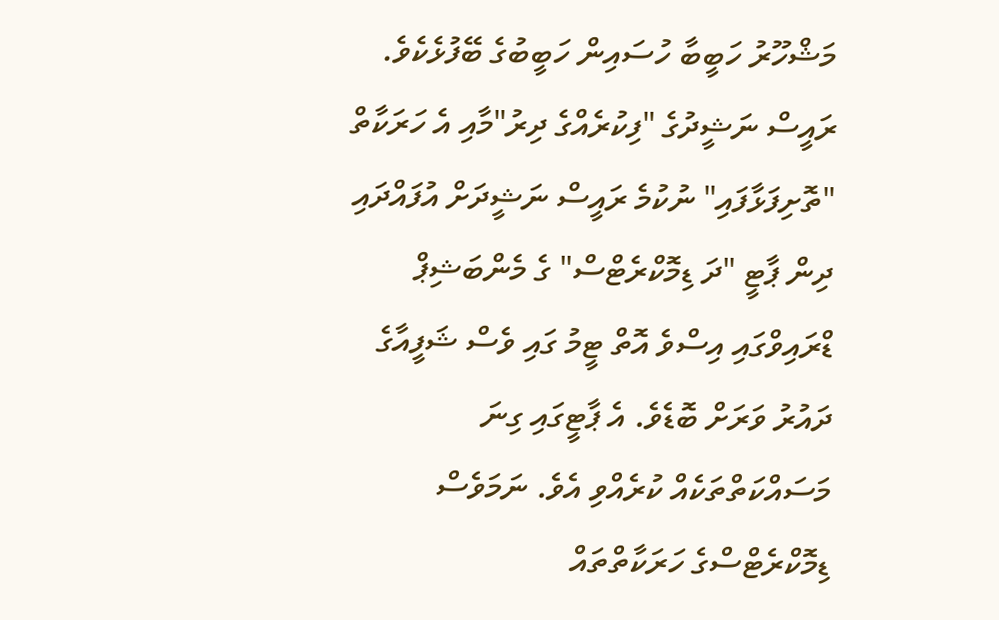މަޝްހޫރު ހަބީބާ ހުސައިން ހަބީބުގެ ބޭފުޅެކެވެ.
ރައީސް ނަޝީދުގެ "ފިކުރެއްގެ ދިރު"މާއި އެ ހަރަކާތް "ތޮށިފަޅާފައި" ނުކުމެ ރައީސް ނަޝީދަށް އުފައްދައި ދިން ޕާޓީ "ދަ ޑިމޮކްރެޓްސް" ގެ މެންބަޝިޕް ޑްރައިވްގައި އިސްވެ އޮތް ޓީމު ގައި ވެސް ޝަފީއާގެ ދައުރު ވަރަށް ބޮޑެވެ. އެ ޕާޓީގައި ގިނަ މަސައްކަތްތަކެއް ކުރެއްވި އެވެ. ނަމަވެސް ޑިމޮކްރެޓްސްގެ ހަރަކާތްތައް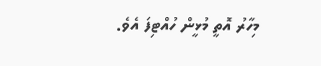މިހާރު އޮތީ މުޅީން ހުއްޓިފަ އެވެ.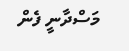މަސްދާނީ ފެން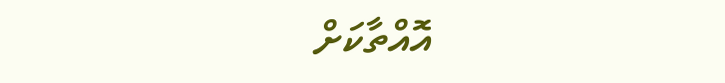އޮއްތާކަށް